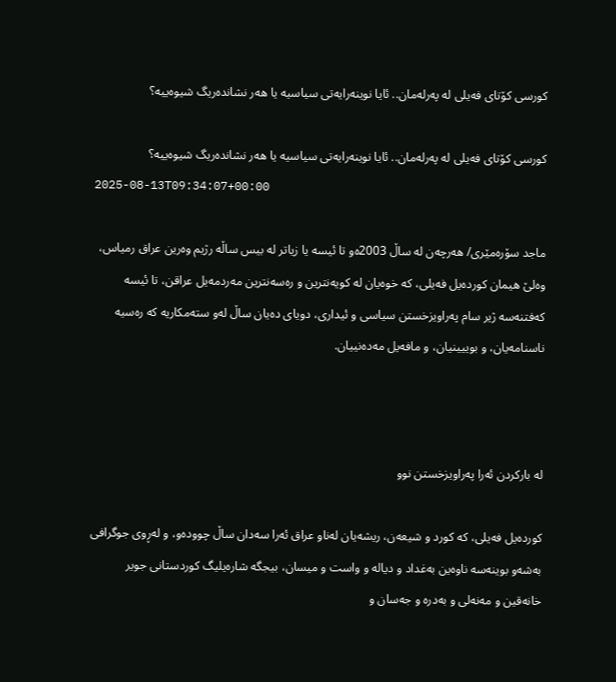کورسی کۆتای فەیلی لە پەرلەمان.. ئایا نوینەرایەتی سیاسیە یا هەر نشاندەریگ شیوەییە؟

کورسی کۆتای فەیلی لە پەرلەمان.. ئایا نوینەرایەتی سیاسیە یا هەر نشاندەریگ شیوەییە؟
2025-08-13T09:34:07+00:00

ماجد سۆرەمێری/ هەرچەن لە ساڵ 2003ەو تا ئیسە یا زیاتر لە بیس ساڵە رژیم وەرین عراق رمیاس، وەلێ هیمان کوردەیل فەیلی، کە خوەیان لە کویەنترین و رەسەنترین مەردمەیل عراقن، تا ئیسە کەفتنەسە ژیر سام پەراویزخستن سیاسی و ئیداری، دویای دەیان ساڵ لەو ستەمکاریە کە رەسیە ناسنامەیان، و بوییینیان، و مافەیل مەدەنییان.



لە بارکردن ئەرا پەراویزخستن نوو

کوردەیل فەیلی، کە کورد و شیعەن، ریشەیان لەناو عراق ئەرا سەدان ساڵ چوودەو، و لەڕوی جوگرافی بەشەو بوینەسە ناوەین بەغداد و دیالە و واست و میسان، بیجگە شارەیلیگ کوردستانی جویر خانەقین و مەنەلی و بەدرە و جەسان و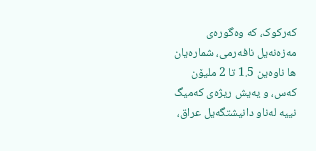کەرکوک، کە وەگورەی مەزەنەیل نافەرمی، شمارەیان ها ناوەین 1.5 تا 2 ملیۆن کەس، و یەیش ریژەی کەمیگ نییە لەناو دانیشتگەیل عراق،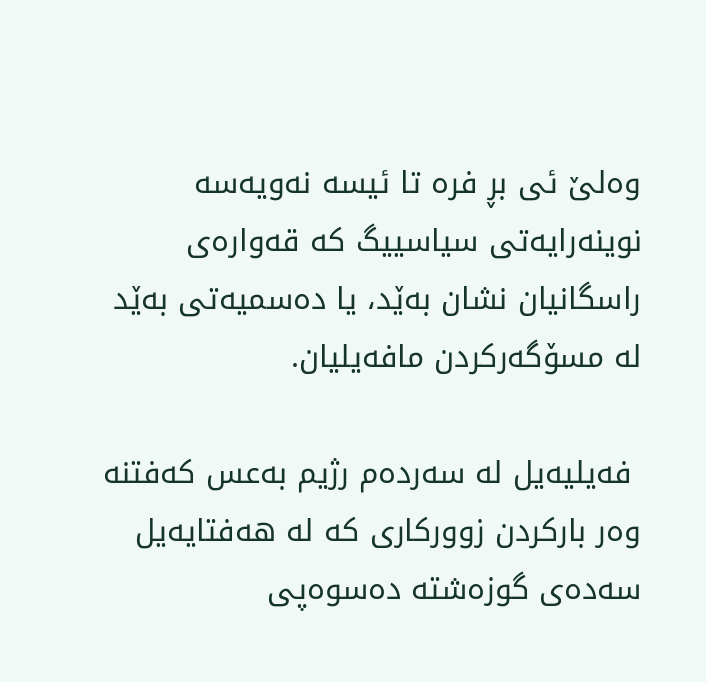وەلێ ئی بڕ فرە تا ئیسە نەویەسە نوینەرایەتی سیاسییگ کە قەوارەی راسگانیان نشان بەێد، یا دەسمیەتی بەێد لە مسۆگەرکردن مافەیلیان.

 فەیلیەیل لە سەردەم رژیم بەعس کەفتنە وەر بارکردن زوورکاری کە لە هەفتایەیل سەدەی گوزەشتە دەسوەپی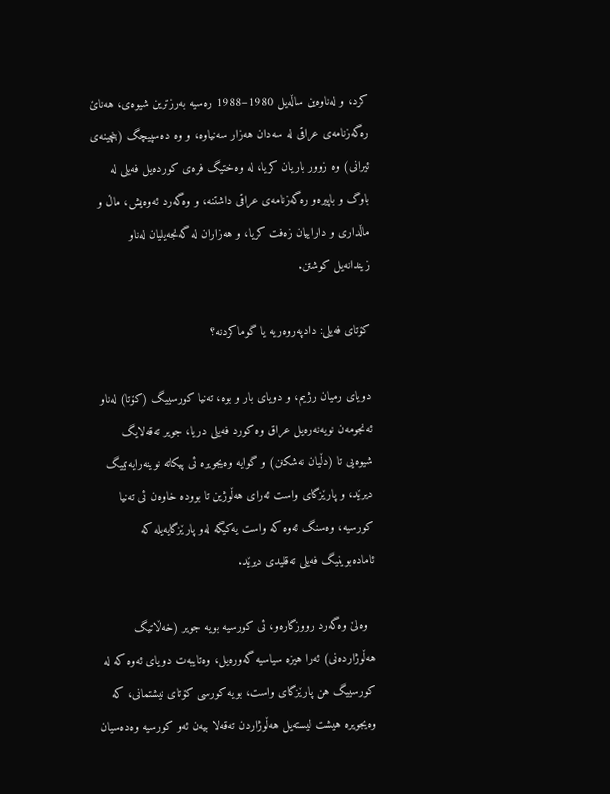کرد، و لەناوەین ساڵەیل 1980–1988 رەسیە بەرزترین شیوەی، هەناێ رەگەزنامەی عراقی لە سەدان هەزار سەنیاوە، و وە دەسپیچگ (بنچینەی ئیرانی) وە زوور باریان کریا، لە وەختیگ فرەی کوردەیل فەیلی لە باوگ و باپیرەو رەگەزنامەی عراقی داشتنە، و وەگەرد ئەوەیش، ماڵ و ماڵداری و داراییان زەفت کریا، و هەزاران لە گەنجەیلیان لەناو زیندانەیل کوشتن.

کۆتای فەیلی: دادپەروەریە یا گوماکردنە؟

دویای رمیان رژیم، و دویای بار و بوە، تەنیا کورسییگ (کۆتا) لەناو ئەنجومەن نویەنەرەیل عراق وە کورد فەیلی دریا، جویر تەقەلایگ شیوەیی تا (دڵیان نەشکنن) و گوایە وەیجویرە ئی پیکاتە نوینەرایەتییگ دیرێد، و پارێزگای واست ئەرای هەڵوژین تا بوودە خاوەن ئی تەنیا کورسیە، وەسنگ ئەوە کە واست یەکیگە لەو پارێزگایەیلە کە ئامادەبوینیگ فەیلی تەقلیدی دیرێد.

  وەلێ وەگەرد رووزگارەو، ئی کورسیە بویە جویر (خەڵاتیگ هەڵوژاردەنی) ئەرا هیزە سیاسیە گەورەیل، وەتایبەت دویای ئەوە کە لە کورسییگ هن پارێزگای واست، بویە کورسی کۆتای نیشتمانی، کە وەیجویرە هیشت لیستەیل هەڵوژاردن تەقەلا بیەن ئەو کورسیە وەدەسیان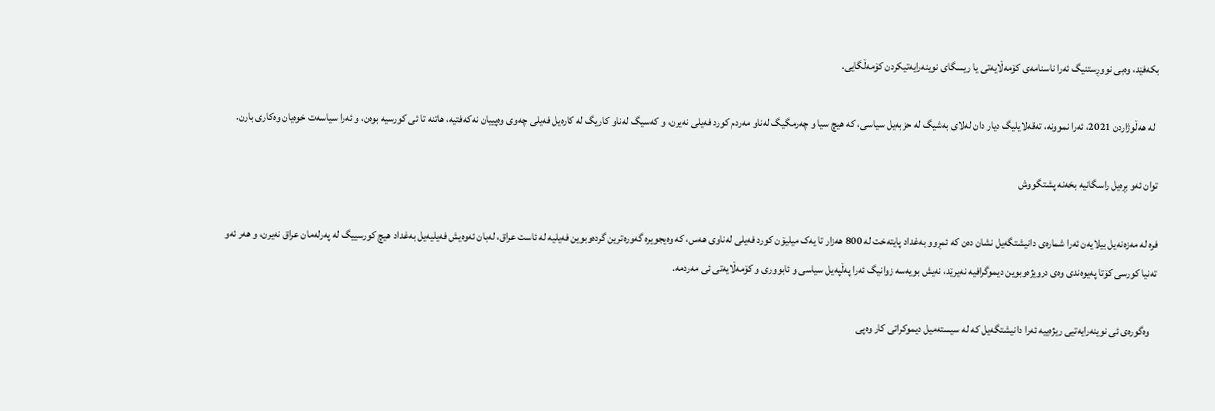بکەفێد، وەبی نووڕستنیگ ئەرا ناسنامەی کۆمەڵایەتی یا ریسگای نوینەرایەتیکردن کۆمەڵگایی.

  لە هەڵوژاردن 2021، ئەرا نموونە، تەقەلایلیگ دیار دان لەلای بەشیگ لە حزبەیل سیاسی، کە هیچ سیا و چەرمگیگ لەناو مەردم کورد فەیلی نەیرن، و کەسیگ لەناو کاریگ لە کارەیل فەیلی چەوی وەپییان نەکەفتیە، هاتنە تا ئی کورسیە بوەن، و ئەرا سیاسەت خوەیان وەکاری بارن.

توان ئەو بڕەیل راسگانیە بخەنە پشتگووش

فرە لە مەزەنەیل بیلایەن ئەرا شمارەی دانیشتگەیل نشان دەن کە ئمڕوو بەغداد پایتەخت لە 800 هەزار تا یەک میلیۆن کورد فەیلی لەناوی هەس، کە وەیجویرە گەورەترین گردەوبوین فەیلیە لە ئاست عراق، لەبان ئەوەیش فەیلیەیل بەغداد هیچ کورسییگ لە پەرلەمان عراق نەیرن، و هەر ئەو تەنیا کورسی کۆتا پەیوەندی وەی درویژەوبوین دیموگرافیە نەیرێد، نەیش بویەسە زوانیگ ئەرا پەڵپەیل سیاسی و ئابووری و کۆمەڵایەتی ئی مەردمە.

   وەگورەی ئی نوینەرایەتیی ریژەییە ئەرا دانیشتگەیل کە لە سیستەمیل دیموکراتی کار وەپی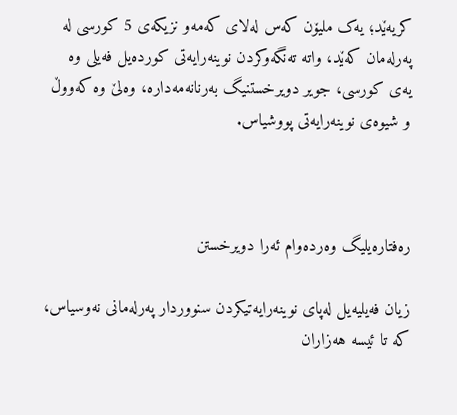کریەێد؛ یەک ملیۆن کەس لەلای کەمەو نزیکەی 5 کورسی لە پەرلەمان کەێد، واتە تەنگەوکردن نوینەرایەتی کوردەیل فەیلی وە یەی کورسی، جویر دویرخستنیگ بەرنانەمەدارە، وەلێ وە کەووڵ و شیوەی نوینەرایەتی پووشیاس.



رەفتارەیلیگ وەردەوام ئەرا دویرخستن

زیان فەیلیەیل لەپای نوینەرایەتیکردن سنووردار پەرلەمانی نەوسیاس، کە تا ئیسە هەزاران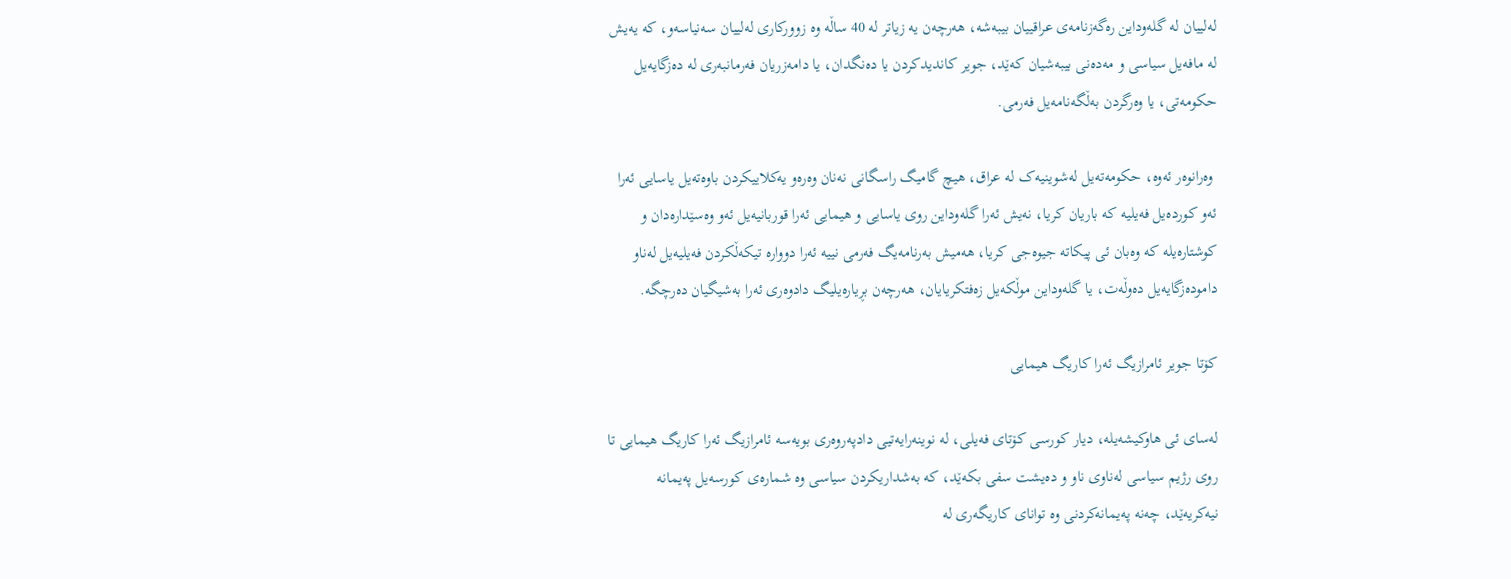لەلییان لە گلەوداین رەگەزنامەی عراقییان بیبەشە، هەرچەن یە زیاتر لە 40 ساڵە وە زوورکاری لەلییان سەنیاسەو، کە یەیش لە مافەیل سیاسی و مەدەنی بیبەشیان کەێد، جویر کاندیدکردن یا دەنگدان، یا دامەزریان فەرمانبەری لە دەزگایەیل حکومەتی، یا وەرگردن بەڵگەنامەیل فەرمی.

 وەرانوەر ئەوە، حکومەتەیل لەشوینیەک لە عراق، هیچ گامیگ راسگانی نەنان وەرەو یەکلاییکردن باوەتەیل یاسایی ئەرا ئەو کوردەیل فەیلیە کە باریان کریا، نەیش ئەرا گلەوداین روی یاسایی و هیمایی ئەرا قوربانیەیل ئەو وەسێدارەدان و کوشتارەیلە کە وەبان ئی پیکاتە جیوەجی کریا، هەمیش بەرنامەیگ فەرمی نییە ئەرا دووارە تیکەڵکردن فەیلیەیل لەناو دامودەزگایەیل دەوڵەت، یا گلەوداین موڵکەیل زەفتکریایان، هەرچەن بڕیارەیلیگ دادوەری ئەرا بەشیگیان دەرچگە.

کۆتا جویر ئامرازیگ ئەرا کاریگ هیمایی

لەسای ئی هاوکیشەیلە، دیار کورسی کۆتای فەیلی، لە نوینەرایەتیی دادپەروەری بویەسە ئامرازیگ ئەرا کاریگ هیمایی تا روی رژیم سیاسی لەناوی ناو و دەیشت سفی بکەێد، کە بەشداریکردن سیاسی وە شمارەی کورسەیل پەیمانە نیەکریەێد، چەنە پەیمانەکردنی وە توانای کاریگەری لە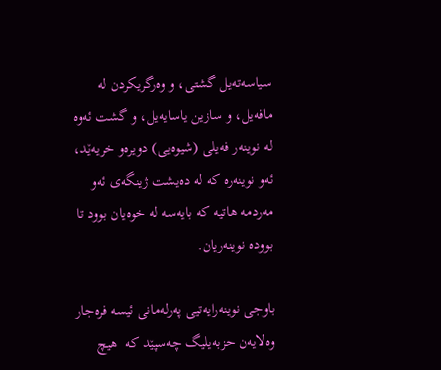سیاسەتەیل گشتی، و وەرگریکردن لە مافەیل، و سازین یاسایەیل، و گشت ئەوە لە نوینەر فەیلی (شیوەیی) دویرەو خریەێد، ئەو نوینەرە کە لە دەیشت ژینگەی ئەو مەردمە هاتیە کە بایەسە لە خوەیان بوود تا بوودە نوینەریان.

باوجی نوینەرایەتیی پەرلەمانی ئیسە فرەجار وەلایەن حزبەیلیگ چەسپێد کە  هیچ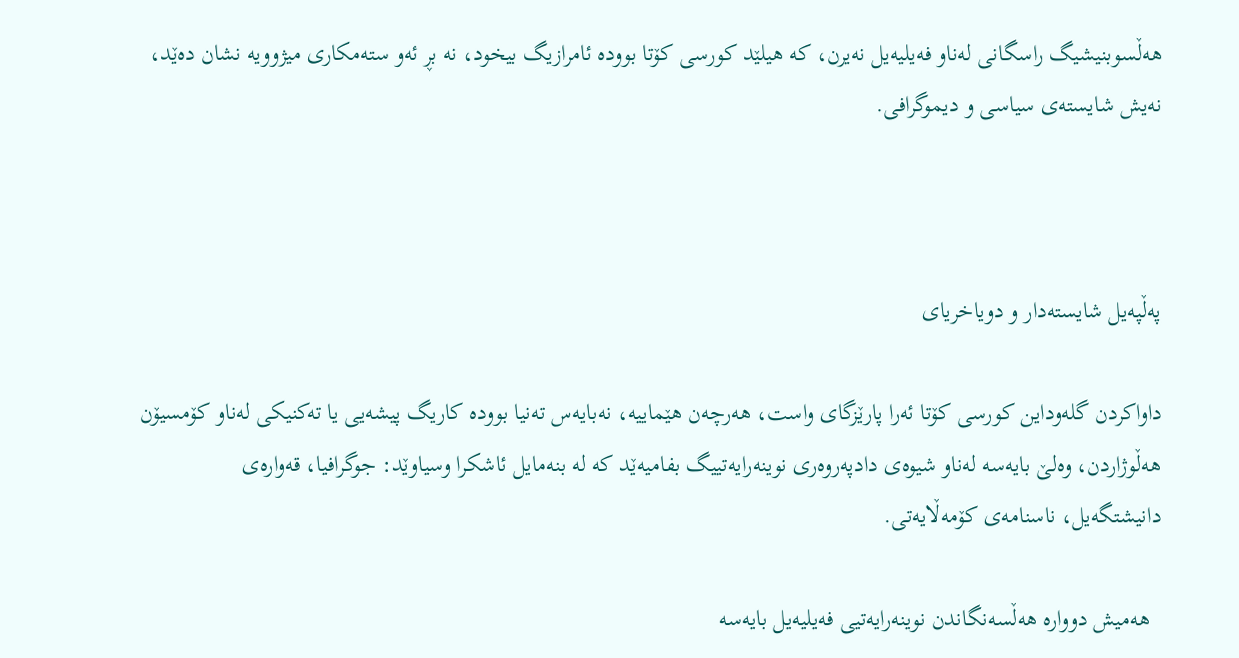هەڵسوبنیشیگ راسگانی لەناو فەیلیەیل نەیرن، کە هیلێد کورسی کۆتا بوودە ئامرازیگ بیخود، نە بڕ ئەو ستەمکاری میژوویە نشان دەێد، نەیش شایستەی سیاسی و دیموگرافی.



پەڵپەیل شایستەدار و دویاخریای

داواکردن گلەوداین کورسی کۆتا ئەرا پارێزگای واست، هەرچەن هێماییە، نەبایەس تەنیا بوودە کاریگ پیشەیی یا تەکنیکی لەناو کۆمسیۆن هەڵوژاردن، وەلێ بایەسە لەناو شیوەی دادپەروەری نوینەرایەتییگ بفامیەێد کە لە بنەمایل ئاشکرا وسیاوێد: جوگرافیا، قەوارەی دانیشتگەیل، ناسنامەی کۆمەڵایەتی.

  هەمیش دووارە هەڵسەنگاندن نوینەرایەتیی فەیلیەیل بایەسە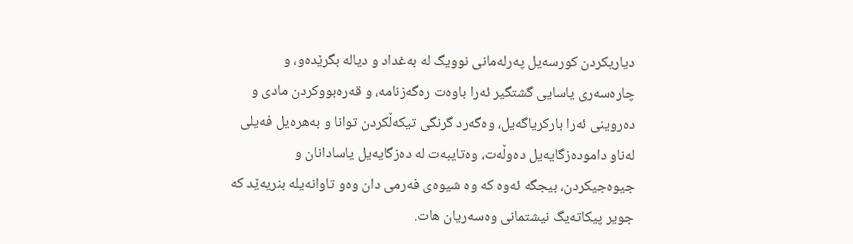دیاریکردن کورسەیل پەرلەمانی نوویگ لە بەغداد و دیالە بگرێدەو، و چارەسەری یاسایی گشتگیر ئەرا باوەت رەگەزنامە، و قەرەبووکردن مادی و دەروینی ئەرا بارکریاگەیل، وەگەرد گرنگی تیکەڵکردن توانا و بەهرەیل فەیلی لەناو دامودەزگایەیل دەوڵەت، وەتایبەت لە دەزگایەیل یاسادانان و جیوەجیکردن، بیجگە ئەوە کە وە شیوەی فەرمی دان وەو تاوانەیلە بنریەێد کە جویر پیکاتەیگ نیشتمانی وەسەریان هات.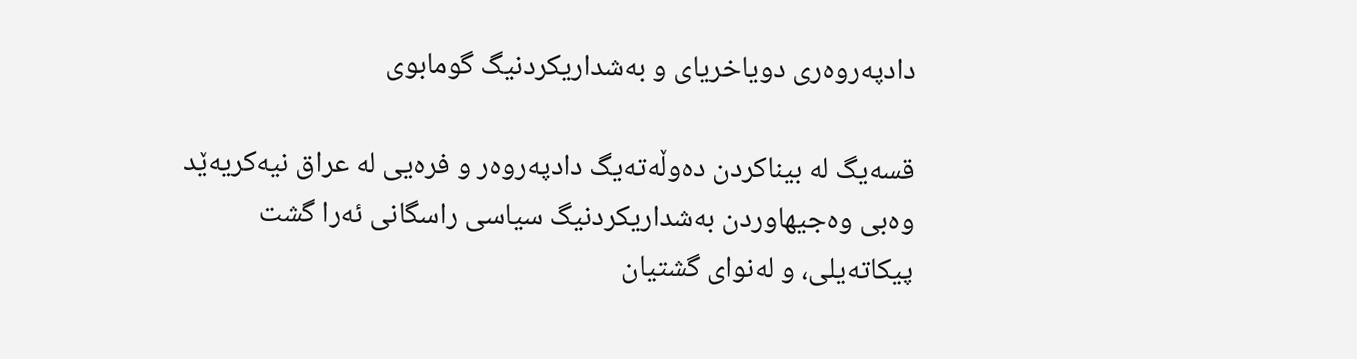دادپەروەری دویاخریای و بەشداریکردنیگ گومابوی

قسەیگ لە بیناکردن دەوڵەتەیگ دادپەروەر و فرەیی لە عراق نیەکریەێد وەبی وەجیهاوردن بەشداریکردنیگ سیاسی راسگانی ئەرا گشت پیکاتەیلی، و لەنوای گشتیان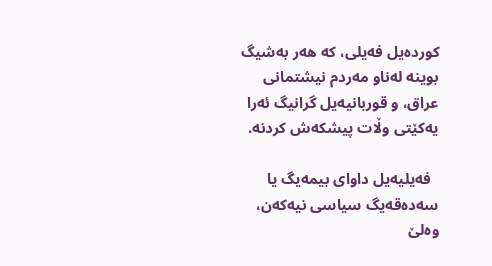کوردەیل فەیلی، کە هەر بەشیگ بوینە لەناو مەردم نیشتمانی عراق، و قوربانیەیل گرانیگ ئەرا یەکێتی وڵات پیشکەش کردنە.

  فەیلیەیل داوای بیمەیگ یا سەدەقەیگ سیاسی نیەکەن، وەلێ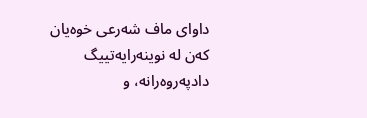داوای ماف شەرعی خوەیان کەن لە نوینەرایەتییگ دادپەروەرانە، و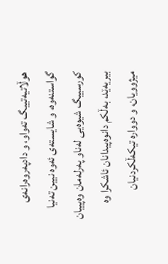هوڵاتیەتییگ تەواو، و دادپەروەرانەی گواستنەوە، و شایستەی ئەوە نیین تەنیا کورسییگ شیوەیی لەناو پەرلەمان وەپییان بیریەێد، بەڵکم دانوەپیدانان ئاشکرا وە میژوویان، و دووارە تیکەڵکردنیان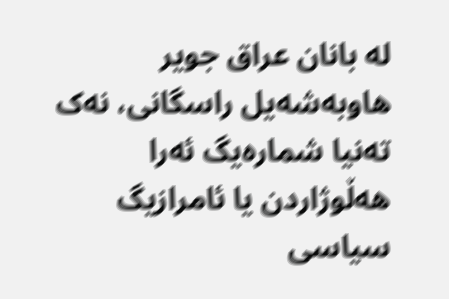لە بانان عراق جویر هاوبەشەیل راسگانی، نەک تەنیا شمارەیگ ئەرا هەڵوژاردن یا ئامرازیگ سیاسی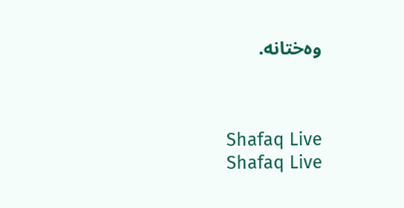وەختانە.



Shafaq Live
Shafaq Live